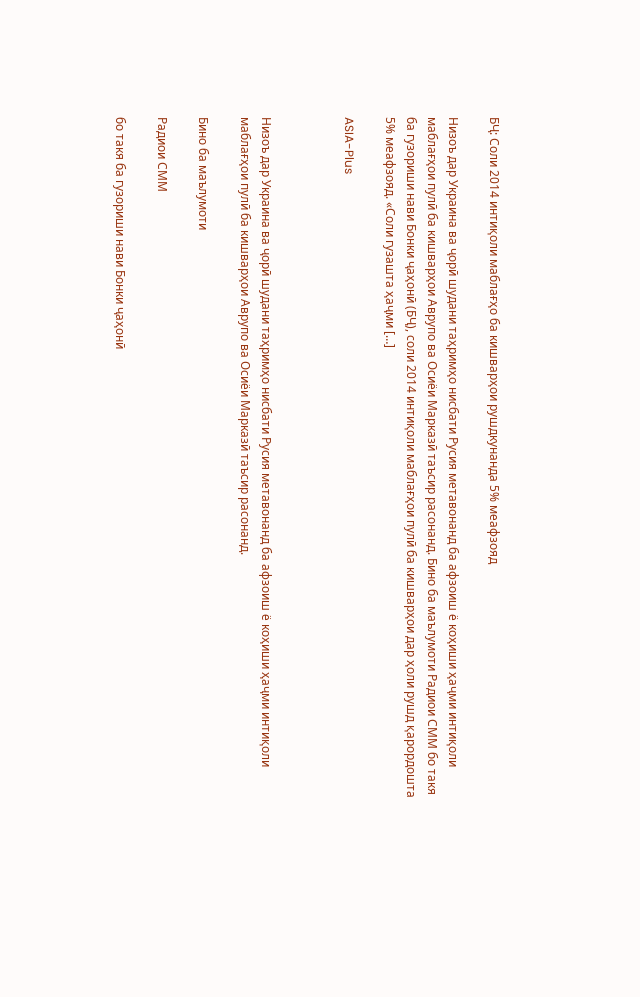БҶ: Соли 2014 интиқоли маблағҳо ба кишварҳои рушдкунанда 5% меафзояд

Низоъ дар Украина ва ҷорӣ шудани таҳримҳо нисбати Русия метавонанд ба афзоиш ё коҳиши ҳаҷми интиқоли маблағҳои пулӣ ба кишварҳои Аврупо ва Осиёи Марказӣ таъсир расонанд. Бино ба маълумоти Радиои СММ бо такя ба гузориши нави Бонки ҷаҳонӣ (БҶ), соли 2014 интиқоли маблағҳои пулӣ ба кишварҳои дар ҳоли рушд қарордошта 5% меафзояд. «Соли гузашта ҳаҷми […]

ASIA-Plus



Низоъ дар Украина ва ҷорӣ шудани таҳримҳо нисбати Русия метавонанд ба афзоиш ё коҳиши ҳаҷми интиқоли маблағҳои пулӣ ба кишварҳои Аврупо ва Осиёи Марказӣ таъсир расонанд.

Бино ба маълумоти

Радиои СММ

бо такя ба гузориши нави Бонки ҷаҳонӣ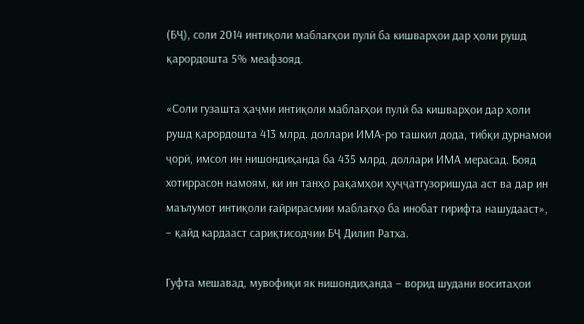(БҶ), соли 2014 интиқоли маблағҳои пулӣ ба кишварҳои дар ҳоли рушд қарордошта 5% меафзояд.

«Соли гузашта ҳаҷми интиқоли маблағҳои пулӣ ба кишварҳои дар ҳоли рушд қарордошта 413 млрд. доллари ИМА-ро ташкил дода, тибқи дурнамои ҷорӣ, имсол ин нишондиҳанда ба 435 млрд. доллари ИМА мерасад. Бояд хотиррасон намоям, ки ин танҳо рақамҳои ҳуҷҷатгузоришуда аст ва дар ин маълумот интиқоли ғайрирасмии маблағҳо ба инобат гирифта нашудааст», – қайд кардааст сариқтисодчии БҶ Дилип Ратха.

Гуфта мешавад, мувофиқи як нишондиҳанда – ворид шудани воситаҳои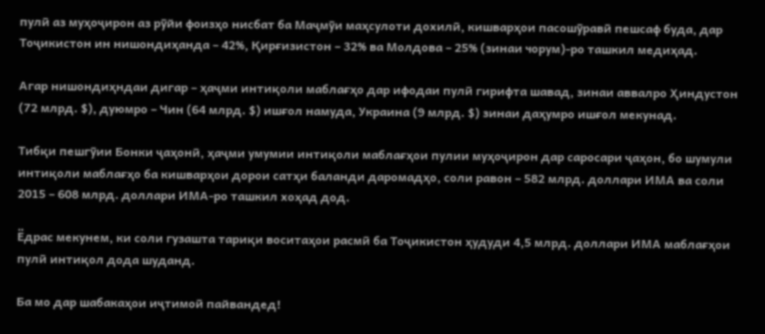пулӣ аз муҳоҷирон аз рӯйи фоизҳо нисбат ба Маҷмӯи маҳсулоти дохилӣ, кишварҳои пасошӯравӣ пешсаф буда, дар Тоҷикистон ин нишондиҳанда – 42%, Қирғизистон – 32% ва Молдова – 25% (зинаи чорум)-ро ташкил медиҳад.

Агар нишондиҳндаи дигар – ҳаҷми интиқоли маблағҳо дар ифодаи пулӣ гирифта шавад, зинаи аввалро Ҳиндустон (72 млрд. $), дуюмро – Чин (64 млрд. $) ишғол намуда, Украина (9 млрд. $) зинаи даҳумро ишғол мекунад.

Тибқи пешгӯии Бонки ҷаҳонӣ, ҳаҷми умумии интиқоли маблағҳои пулии муҳоҷирон дар саросари ҷаҳон, бо шумули интиқоли маблағҳо ба кишварҳои дорои сатҳи баланди даромадҳо, соли равон – 582 млрд. доллари ИМА ва соли 2015 – 608 млрд. доллари ИМА-ро ташкил хоҳад дод.

Ёдрас мекунем, ки соли гузашта тариқи воситаҳои расмӣ ба Тоҷикистон ҳудуди 4,5 млрд. доллари ИМА маблағҳои пулӣ интиқол дода шуданд.

Ба мо дар шабакаҳои иҷтимоӣ пайвандед!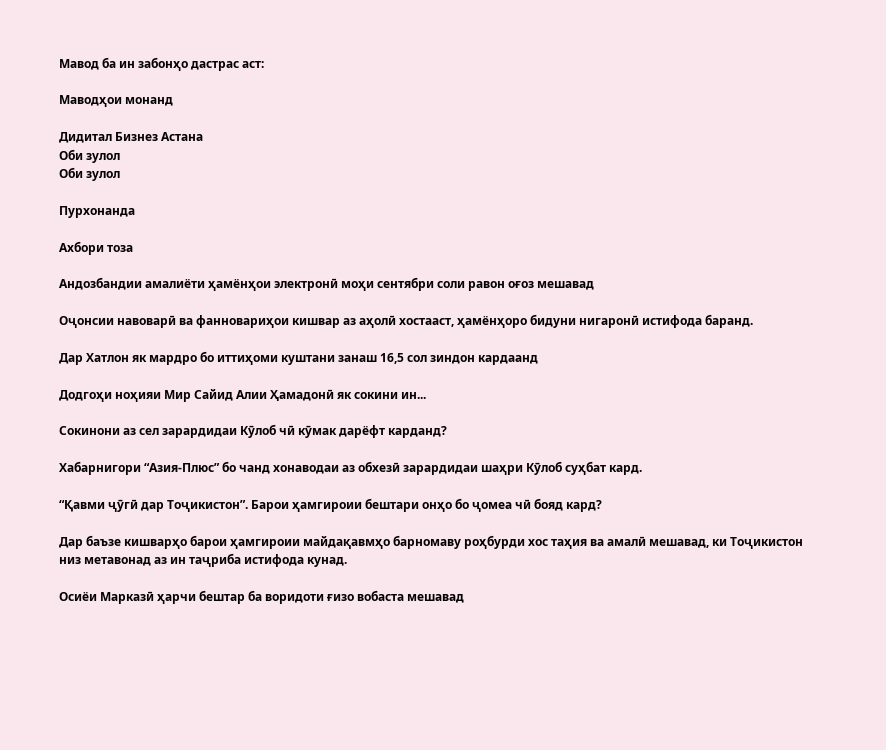Мавод ба ин забонҳо дастрас аст:

Маводҳои монанд

Дидитал Бизнез Астана
Оби зулол
Оби зулол

Пурхонанда

Ахбори тоза

Андозбандии амалиёти ҳамёнҳои электронӣ моҳи сентябри соли равон оғоз мешавад

Оҷонсии навоварӣ ва фанновариҳои кишвар аз аҳолӣ хостааст, ҳамёнҳоро бидуни нигаронӣ истифода баранд.

Дар Хатлон як мардро бо иттиҳоми куштани занаш 16,5 сол зиндон кардаанд

Додгоҳи ноҳияи Мир Сайид Алии Ҳамадонӣ як сокини ин...

Сокинони аз сел зарардидаи Кӯлоб чӣ кӯмак дарёфт карданд?

Хабарнигори “Азия-Плюс” бо чанд хонаводаи аз обхезӣ зарардидаи шаҳри Кӯлоб суҳбат кард.

“Қавми ҷӯгӣ дар Тоҷикистон”. Барои ҳамгироии бештари онҳо бо ҷомеа чӣ бояд кард?

Дар баъзе кишварҳо барои ҳамгироии майдақавмҳо барномаву роҳбурди хос таҳия ва амалӣ мешавад, ки Тоҷикистон низ метавонад аз ин таҷриба истифода кунад.

Осиёи Марказӣ ҳарчи бештар ба воридоти ғизо вобаста мешавад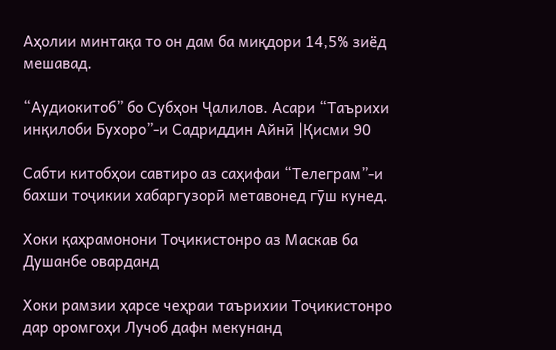Аҳолии минтақа то он дам ба миқдори 14,5% зиёд мешавад.

“Аудиокитоб” бо Субҳон Ҷалилов. Асари “Таърихи инқилоби Бухоро”-и Садриддин Айнӣ |Қисми 90

Cабти китобҳои савтиро аз саҳифаи “Телеграм”-и бахши тоҷикии хабаргузорӣ метавонед гӯш кунед.

Хоки қаҳрамонони Тоҷикистонро аз Маскав ба Душанбе оварданд

Хоки рамзии ҳарсе чеҳраи таърихии Тоҷикистонро дар оромгоҳи Лучоб дафн мекунанд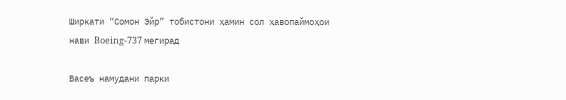Ширкати “Сомон Эйр” тобистони ҳамин сол ҳавопаймоҳои нави Boeing-737 мегирад

Васеъ намудани парки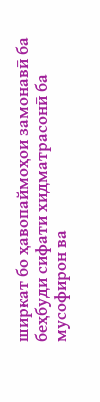ширкат бо ҳавопаймоҳои замонавӣ ба беҳбуди сифати хидматрасонӣ ба мусофирон ва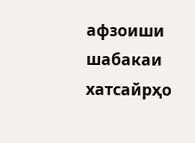афзоиши шабакаи хатсайрҳо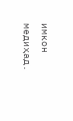имкон медиҳад.